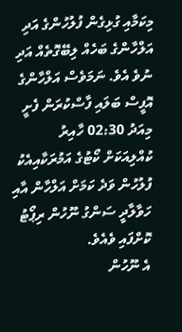މިކަމާއި ގުޅިގެން ފުލުހުންގެ އަދި އަލްހާންގެ ބަހެއް ލިބޭގޮތެއް އަދި ނުވެ އެވެ. ނަމަވެސް އަލްހާންގެ އޮފީސް ބަލައި ފާސްކުރަން ފެށީ މިއަދު 02:30 ހާއިރު ކުއްލިއަކަށް ކޯޓުގެ އަމުރަކާއިއެކު ފުލުހުން ވަދެ ކަމަށް އަލްހާން އާއި ހަވާލާދީ ސަންގު ނޫހުން ރިޕޯޓު ކޮށްފައި ވެއެވެ.
އެ ނޫހުން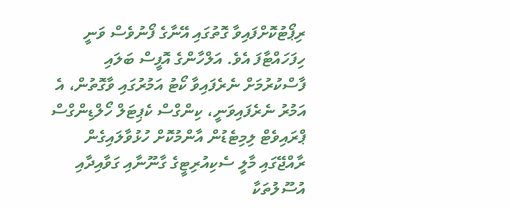ރިޕޯޓުކޮށްފައިވާ ގޮތުގައި އޭނާގެ ފޯނުވެސް ވަނީ ހިފަހައްޓާފަ އެވެ. އަލްހާންގެ އޮފީސް ބަލައި ފާސްކުރުމަށް ނެރެފައިވާ ކޯޓު އަމުރުގައި ވާގޮތުން، އެ އަމުރު ނެރެފައިވަނީ، ކިންގްސް ކެޕިޓަލް ހޯލްޑިންގްސް ޕްރައިވެޓް ލިމިޓެޑުން އާންމުކޮށް ހުޅުވާލައިގެން ރާއްޖޭގައި މާލީ ސެކިއުރިޓީގެ ގާނޫނާއި ގަވާއިދާއި އުސޫލުތަކާ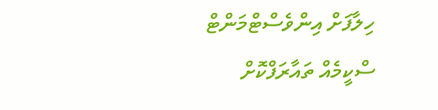ހިލާފަށް އިންވެސްޓްމަންޓް ސްކީމެއް ތައާރަފްކޮށް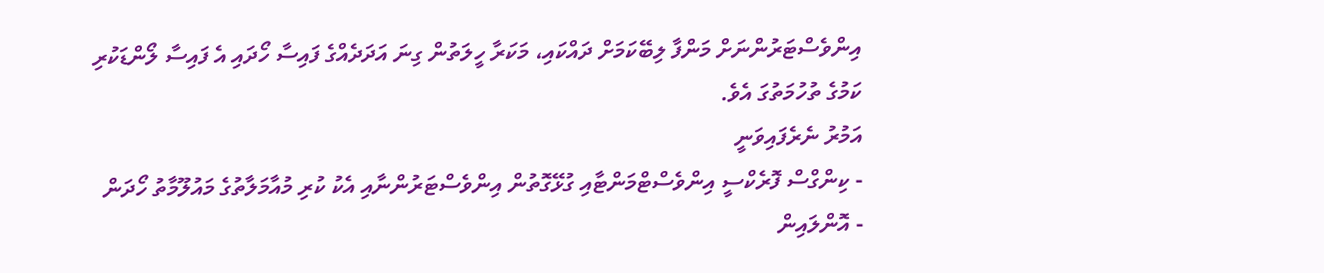އިންވެސްޓަރުންނަށް މަންފާ ލިބޭކަމަށް ދައްކައި، މަކަރާ ހީލަތުން ގިނަ އަދަދެއްގެ ފައިސާ ހޯދައި އެ ފައިސާ ލޯންޑަކުރި ކަމުގެ ތުހުމަތުގަ އެވެ.
އަމުރު ނެރެފައިވަނީ
- ކިންގްސް ފޮރެކްސީ އިންވެސްޓްމަންޓާއި ގުޅޭގޮތުން އިންވެސްޓަރުންނާއި އެކު ކުރި މުއާމަލާތުގެ މައުލޫމާތު ހޯދަން
- އޮންލައިން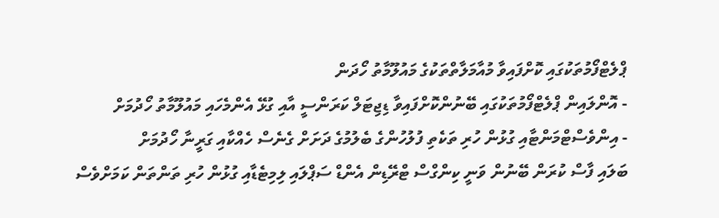ޕްލެޓްފޯމުތަކުގައި ކޮށްފައިވާ މުއާމަލާތްތަކުގެ މައުލޫމާތު ހޯދަން
- އޮންލައިން ޕްލެޓްފޯމުތަކުގައި ބޭނުންކޮށްފައިވާ ޑިޖިޓަލް ކަރަންސީ އާއި ގުޅޭ އެންމެހައި މައުލޫމާތު ހޯދުމަށް
- އިންވެސްޓްމަންޓާއި ގުޅުން ހުރި ތަކެތި ފުލުހުންގެ ބެލުމުގެ ދަށަށް ގެނެސް ހެއްކާއި ގަރީނާ ހޯދުމަށް
ބަލައި ފާސް ކުރަން ބޭނުން ވަނީ ކިންގްސް ޓްރޭޑިން އެންޑް ސަޕްލައި ލިމިޓެޑާއި ގުޅުން ހުރި ތަންތަން ކަމަށްވެސް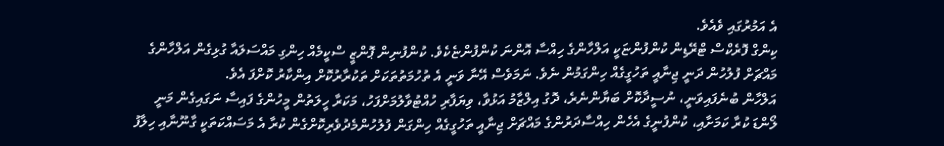އެ އަމުރުގައި ވެއެވެ.
ކިންގް ފޮރެކްސް ޓްރޭޑިން ކުންފުންޏަކީ އަލްހާންގެ ހިއްސާ އޮންނަ ކުންފުންޏެކެވެ. ކުންފުނިން ޕޮންޒީ ސްކީމެއް ހިންގި މައްސަލައާ ގުޅިގެން އަލްހާންގެ މައްޗަށް ފުލުހުން ދަނީ ޖިނާއީ ތަހުގީގެއް ހިންގަމުން ނެވެ. ނަމަވެސް އޭނާ ވަނީ އެ ތުހުމަތުތަކަށް ތަކުރާރުކޮށް އިންކާރު ކޮށްފަ އެވެ.
އަލްހާން ބުނެފައިވަނީ، ނުސީދާކޮށް ބަޔާންނެރެ، ދޮގު އިލްޒާމު އަޅުވާ، ވިޔަފާރި ހުއްޓުވާލުމަށްފަހު، މަކަރާ ހީލަތުން މީހުންގެ ފައިސާ ނަގައިގެން މަނީ ލޯންޑަ ކުރާ ކަމަށާއި، ކުންފުނީގެ އެހެން ހިއްސާދަރުންގެ މައްޗަށް ޖިނާއީ ތަހުގީގެއް ހިންގަން ފުލުހުންމެދުވެރިކޮށްގެން ކުރާ އެ މަސައްކަތަކީ ގާނޫނާއި ހިލާފު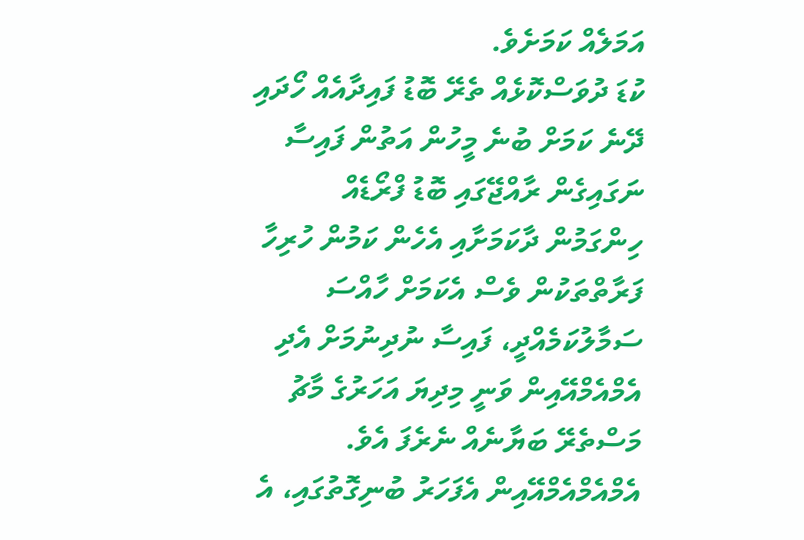އަމަލެއް ކަމަށެވެ.
ކުޑަ ދުވަސްކޮޅެއް ތެރޭ ބޮޑު ފައިދާއެއް ހޯދައި ދޭނެ ކަމަށް ބުނެ މީހުން އަތުން ފައިސާ ނަގައިގެން ރާއްޖޭގައި ބޮޑު ފްރޯޑެއް ހިންގަމުން ދާކަމަށާއި އެހެން ކަމުން ހުރިހާ ފަރާތްތަކުން ވެސް އެކަމަށް ހާއްސަ ސަމާލުކަމެއްދީ، ފައިސާ ނުދިނުމަށް އެދި އެމްއެމްއޭއިން ވަނީ މިދިޔަ އަހަރުގެ މާޗު މަސްތެރޭ ބަޔާނެއް ނެރެފަ އެވެ.
އެމްއެމްއެމްއޭއިން އެފަހަރު ބުނިގޮތުގައި، އެ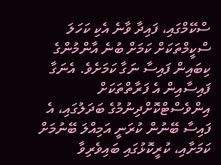ސްކޭމްގައި، ފައިދާ ވާނެ އެކި ކަހަލަ ސްކީމްތަކަށް ކަމަށް ބުނެ އާންމުންގެ ކިބައިން ފައިސާ ނަގާ ކަމަށެވެ. އެނަގާ ފައިސާއިން އެ ފަރާތްތަކަށް އިންވެސްޓްކޮށްދިނުމުގެ ބަދަލުގައި، އެ ފައިސާ ބޭނުން ކުރަނީ އަމިއްލަ ބޭނުމަށް ކަމަށާއި، ކުރީކޮޅުގައި ބައިވެރިވާ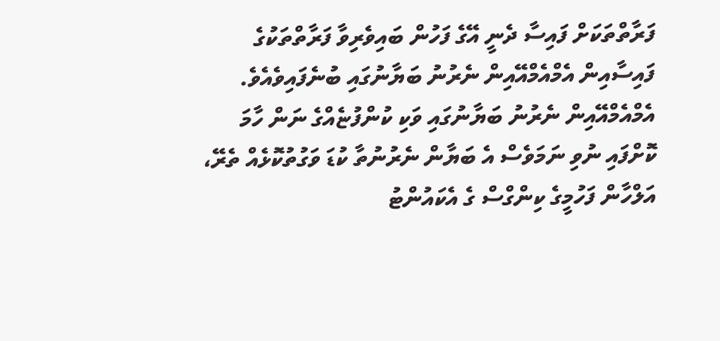ފަރާތްތަކަށް ފައިސާ ދެނީ އޭގެ ފަހުން ބައިވެރިވާ ފަރާތްތަކުގެ ފައިސާއިން އެމްއެމްއޭއިން ނެރުނު ބަޔާނުގައި ބުނެފައިވެއެވެ.
އެމްއެމްއޭއިން ނެރުނު ބަޔާނުގައި ވަކި ކުންފުޏެއްގެ ނަން ހާމަ ކޮށްފައި ނުވި ނަމަވެސް އެ ބަޔާން ނެރުނުތާ ކުޑަ ވަގުތުކޮޅެއް ތެރޭ، އަލްހާން ފަހުމީގެ ކިންގްސް ގެ އެކައުންޓު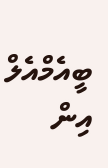ބީއެމްއެލް އިން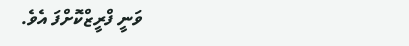ވަނީ ފްރީޒްކޮށްފަ އެވެ.